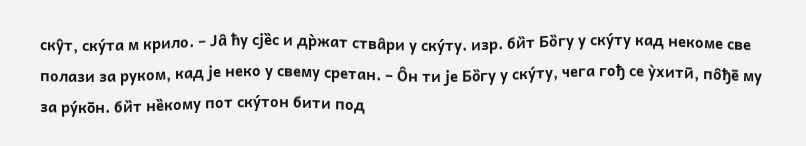ску̑т, ску́та м крило. – Ја̑ ћу сје̏с и др̀жат ства̑ри у ску́ту. изр. би̏т Бо̏гу у ску́ту кад некоме све полази за руком, кад је неко у свему сретан. – О̑н ти је Бо̏гу у ску́ту, чега гођ се у̀хитӣ, по̑ђе̄ му за ру́ко̄н. би̏т не̏кому пот ску́тон бити под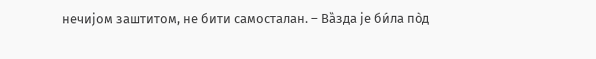нечијом заштитом, не бити самосталан. – Ва̏зда је би́ла по̀д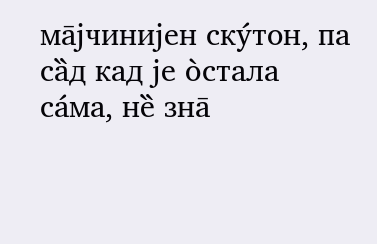ма̄јчинијен ску́тон, па са̏д кад је о̀стала са́ма, не̏ зна̄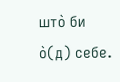што̀ би о̀(д) себе.